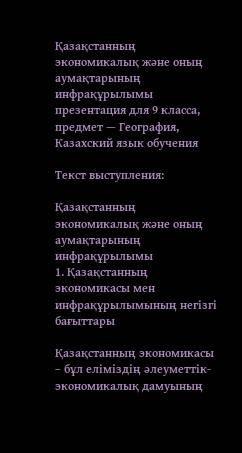Қазақстанның экономикалық және оның аумақтарының инфрақұрылымы презентация для 9 класса, предмет — География, Казахский язык обучения

Текст выступления:

Қазақстанның экономикалық және оның аумақтарының инфрақұрылымы
1. Қазақстанның экономикасы мен инфрақұрылымының негізгі бағыттары

Қазақстанның экономикасы – бұл еліміздің әлеуметтік-экономикалық дамуының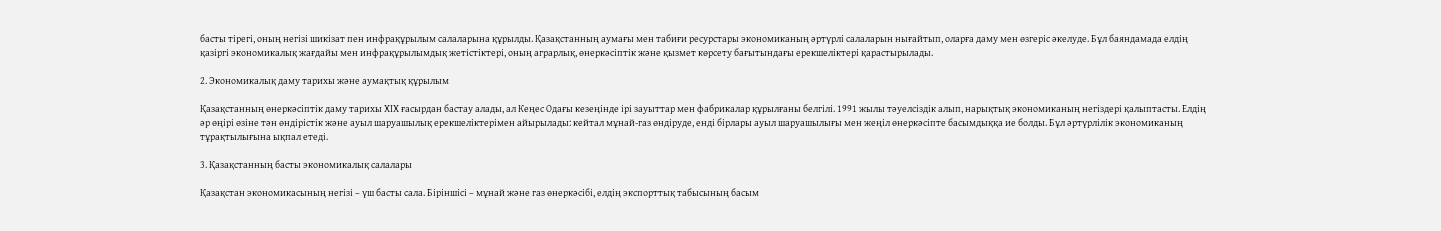басты тірегі, оның негізі шикізат пен инфрақұрылым салаларына құрылды. Қазақстанның аумағы мен табиғи ресурстары экономиканың әртүрлі салаларын нығайтып, оларға даму мен өзгеріс әкелуде. Бұл баяндамада елдің қазіргі экономикалық жағдайы мен инфрақұрылымдық жетістіктері, оның аграрлық, өнеркәсіптік және қызмет көрсету бағытындағы ерекшеліктері қарастырылады.

2. Экономикалық даму тарихы және аумақтық құрылым

Қазақстанның өнеркәсіптік даму тарихы ХІХ ғасырдан бастау алады, ал Кеңес Одағы кезеңінде ірі зауыттар мен фабрикалар құрылғаны белгілі. 1991 жылы тәуелсіздік алып, нарықтық экономиканың негіздері қалыптасты. Елдің әр өңірі өзіне тән өндірістік және ауыл шаруашылық ерекшеліктерімен айырылады: кейтал мұнай-газ өндіруде, енді бірлары ауыл шаруашылығы мен жеңіл өнеркәсіпте басымдыққа ие болды. Бұл әртүрлілік экономиканың тұрақтылығына ықпал етеді.

3. Қазақстанның басты экономикалық салалары

Қазақстан экономикасының негізі – үш басты сала. Біріншісі – мұнай және газ өнеркәсібі, елдің экспорттық табысының басым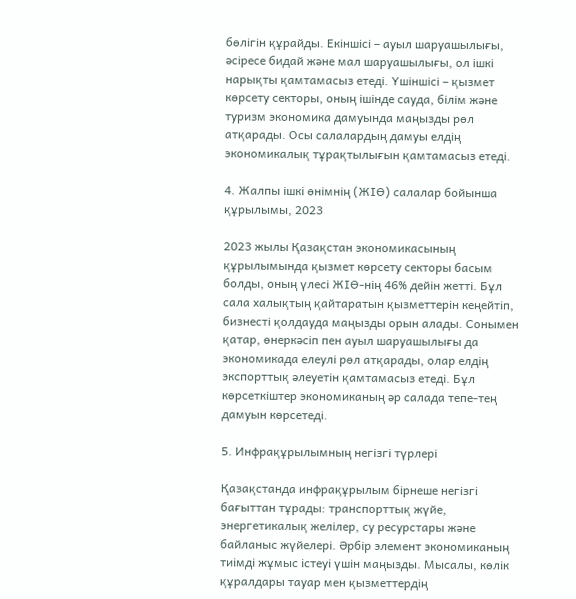бөлігін құрайды. Екіншісі – ауыл шаруашылығы, әсіресе бидай және мал шаруашылығы, ол ішкі нарықты қамтамасыз етеді. Үшіншісі – қызмет көрсету секторы, оның ішінде сауда, білім және туризм экономика дамуында маңызды рөл атқарады. Осы салалардың дамуы елдің экономикалық тұрақтылығын қамтамасыз етеді.

4. Жалпы ішкі өнімнің (ЖІӨ) салалар бойынша құрылымы, 2023

2023 жылы Қазақстан экономикасының құрылымында қызмет көрсету секторы басым болды, оның үлесі ЖІӨ-нің 46% дейін жетті. Бұл сала халықтың қайтаратын қызметтерін кеңейтіп, бизнесті қолдауда маңызды орын алады. Сонымен қатар, өнеркәсіп пен ауыл шаруашылығы да экономикада елеулі рөл атқарады, олар елдің экспорттық әлеуетін қамтамасыз етеді. Бұл көрсеткіштер экономиканың әр салада тепе-тең дамуын көрсетеді.

5. Инфрақұрылымның негізгі түрлері

Қазақстанда инфрақұрылым бірнеше негізгі бағыттан тұрады: транспорттық жүйе, энергетикалық желілер, су ресурстары және байланыс жүйелері. Әрбір элемент экономиканың тиімді жұмыс істеуі үшін маңызды. Мысалы, көлік құралдары тауар мен қызметтердің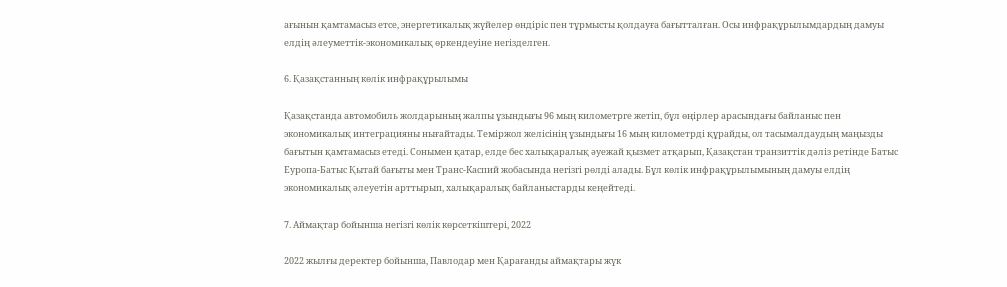ағынын қамтамасыз етсе, энергетикалық жүйелер өндіріс пен тұрмысты қолдауға бағытталған. Осы инфрақұрылымдардың дамуы елдің әлеуметтік-экономикалық өркендеуіне негізделген.

6. Қазақстанның көлік инфрақұрылымы

Қазақстанда автомобиль жолдарының жалпы ұзындығы 96 мың километрге жетіп, бұл өңірлер арасындағы байланыс пен экономикалық интеграцияны нығайтады. Теміржол желісінің ұзындығы 16 мың километрді құрайды, ол тасымалдаудың маңызды бағытын қамтамасыз етеді. Сонымен қатар, елде бес халықаралық әуежай қызмет атқарып, Қазақстан транзиттік дәліз ретінде Батыс Еуропа-Батыс Қытай бағыты мен Транс-Каспий жобасында негізгі рөлді алады. Бұл көлік инфрақұрылымының дамуы елдің экономикалық әлеуетін арттырып, халықаралық байланыстарды кеңейтеді.

7. Аймақтар бойынша негізгі көлік көрсеткіштері, 2022

2022 жылғы деректер бойынша, Павлодар мен Қарағанды аймақтары жүк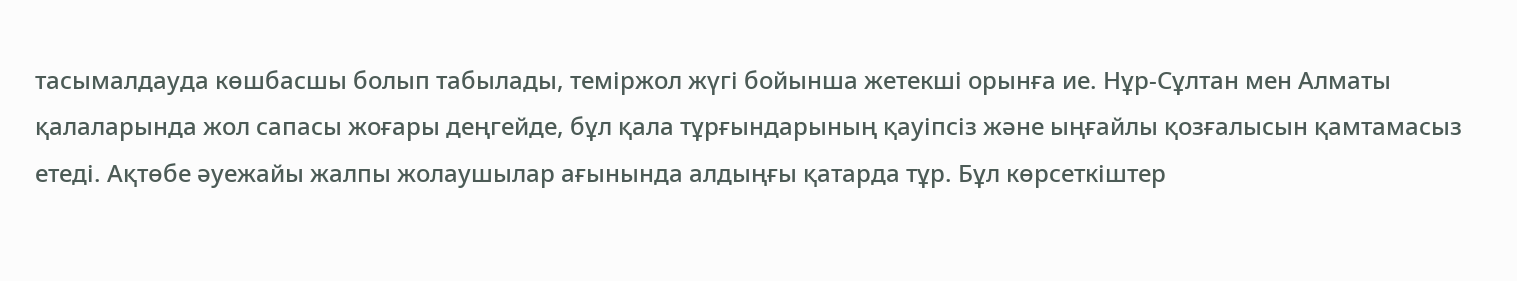тасымалдауда көшбасшы болып табылады, теміржол жүгі бойынша жетекші орынға ие. Нұр-Сұлтан мен Алматы қалаларында жол сапасы жоғары деңгейде, бұл қала тұрғындарының қауіпсіз және ыңғайлы қозғалысын қамтамасыз етеді. Ақтөбе әуежайы жалпы жолаушылар ағынында алдыңғы қатарда тұр. Бұл көрсеткіштер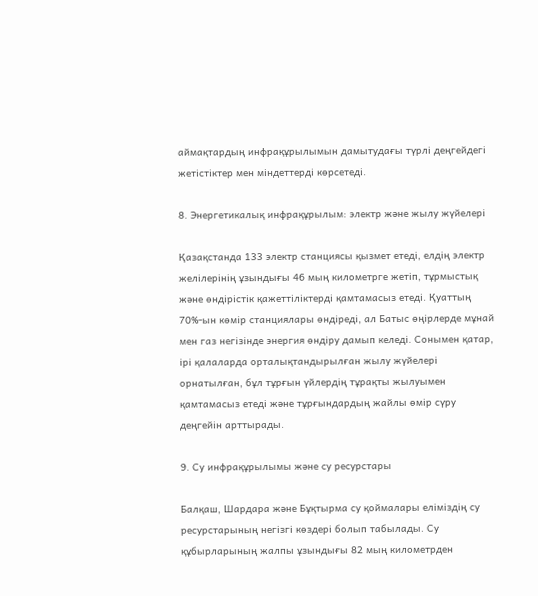аймақтардың инфрақұрылымын дамытудағы түрлі деңгейдегі жетістіктер мен міндеттерді көрсетеді.

8. Энергетикалық инфрақұрылым: электр және жылу жүйелері

Қазақстанда 133 электр станциясы қызмет етеді, елдің электр желілерінің ұзындығы 46 мың километрге жетіп, тұрмыстық және өндірістік қажеттіліктерді қамтамасыз етеді. Қуаттың 70%-ын көмір станциялары өндіреді, ал Батыс өңірлерде мұнай мен газ негізінде энергия өндіру дамып келеді. Сонымен қатар, ірі қалаларда орталықтандырылған жылу жүйелері орнатылған, бұл тұрғын үйлердің тұрақты жылуымен қамтамасыз етеді және тұрғындардың жайлы өмір сүру деңгейін арттырады.

9. Су инфрақұрылымы және су ресурстары

Балқаш, Шардара және Бұқтырма су қоймалары еліміздің су ресурстарының негізгі көздері болып табылады. Су құбырларының жалпы ұзындығы 82 мың километрден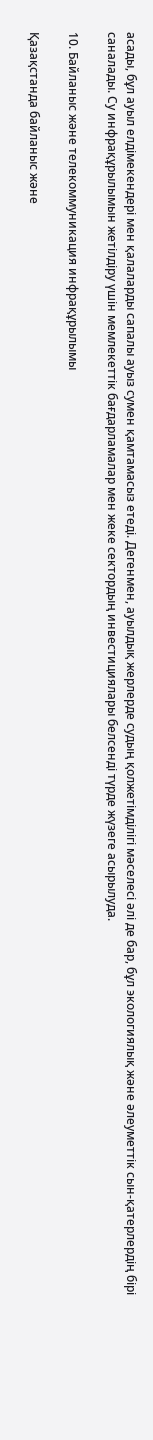асады, бұл ауыл елдімекендері мен қалаларды сапалы ауыз сумен қамтамасыз етеді. Дегенмен, ауылдық жерлерде судың қолжетімділігі мәселесі әлі де бар, бұл экологиялық және әлеуметтік сын-қатерлердің бірі саналады. Су инфрақұрылымын жетілдіру үшін мемлекеттік бағдарламалар мен жеке сектордың инвестициялары белсенді түрде жүзеге асырылуда.

10. Байланыс және телекоммуникация инфрақұрылымы

Қазақстанда байланыс және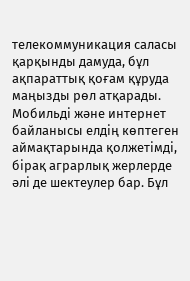телекоммуникация саласы қарқынды дамуда, бұл ақпараттық қоғам құруда маңызды рөл атқарады. Мобильді және интернет байланысы елдің көптеген аймақтарында қолжетімді, бірақ аграрлық жерлерде әлі де шектеулер бар. Бұл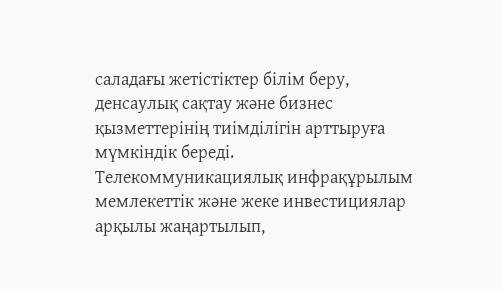саладағы жетістіктер білім беру, денсаулық сақтау және бизнес қызметтерінің тиімділігін арттыруға мүмкіндік береді. Телекоммуникациялық инфрақұрылым мемлекеттік және жеке инвестициялар арқылы жаңартылып,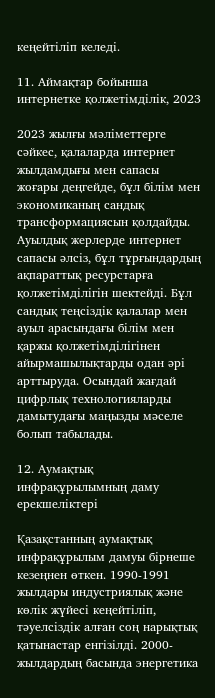кеңейтіліп келеді.

11. Аймақтар бойынша интернетке қолжетімділік, 2023

2023 жылғы мәліметтерге сәйкес, қалаларда интернет жылдамдығы мен сапасы жоғары деңгейде, бұл білім мен экономиканың сандық трансформациясын қолдайды. Ауылдық жерлерде интернет сапасы әлсіз, бұл тұрғындардың ақпараттық ресурстарға қолжетімділігін шектейді. Бұл сандық теңсіздік қалалар мен ауыл арасындағы білім мен қаржы қолжетімділігінен айырмашылықтарды одан әрі арттыруда. Осындай жағдай цифрлық технологияларды дамытудағы маңызды мәселе болып табылады.

12. Аумақтық инфрақұрылымның даму ерекшеліктері

Қазақстанның аумақтық инфрақұрылым дамуы бірнеше кезеңнен өткен. 1990-1991 жылдары индустриялық және көлік жүйесі кеңейтіліп, тәуелсіздік алған соң нарықтық қатынастар енгізілді. 2000-жылдардың басында энергетика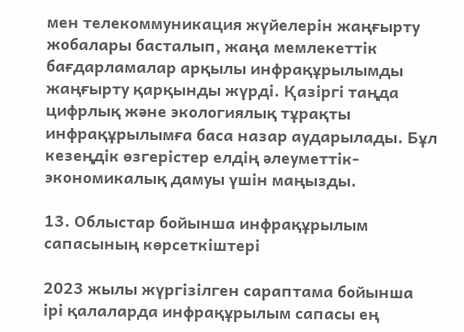мен телекоммуникация жүйелерін жаңғырту жобалары басталып, жаңа мемлекеттік бағдарламалар арқылы инфрақұрылымды жаңғырту қарқынды жүрді. Қазіргі таңда цифрлық және экологиялық тұрақты инфрақұрылымға баса назар аударылады. Бұл кезеңдік өзгерістер елдің әлеуметтік-экономикалық дамуы үшін маңызды.

13. Облыстар бойынша инфрақұрылым сапасының көрсеткіштері

2023 жылы жүргізілген сараптама бойынша ірі қалаларда инфрақұрылым сапасы ең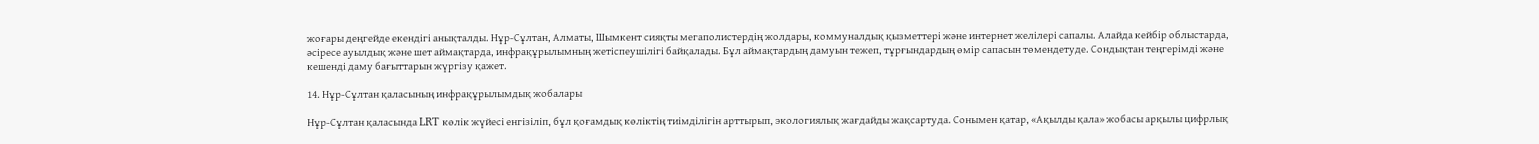жоғары деңгейде екендігі анықталды. Нұр-Сұлтан, Алматы, Шымкент сияқты мегаполистердің жолдары, коммуналдық қызметтері және интернет желілері сапалы. Алайда кейбір облыстарда, әсіресе ауылдық және шет аймақтарда, инфрақұрылымның жетіспеушілігі байқалады. Бұл аймақтардың дамуын тежеп, тұрғындардың өмір сапасын төмендетуде. Сондықтан теңгерімді және кешенді даму бағыттарын жүргізу қажет.

14. Нұр-Сұлтан қаласының инфрақұрылымдық жобалары

Нұр-Сұлтан қаласында LRT көлік жүйесі енгізіліп, бұл қоғамдық көліктің тиімділігін арттырып, экологиялық жағдайды жақсартуда. Сонымен қатар, «Ақылды қала» жобасы арқылы цифрлық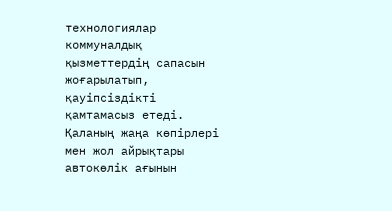технологиялар коммуналдық қызметтердің сапасын жоғарылатып, қауіпсіздікті қамтамасыз етеді. Қаланың жаңа көпірлері мен жол айрықтары автокөлік ағынын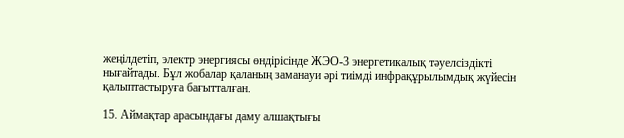жеңілдетіп, электр энергиясы өндірісінде ЖЭО-3 энергетикалық тәуелсіздікті нығайтады. Бұл жобалар қаланың заманауи әрі тиімді инфрақұрылымдық жүйесін қалыптастыруға бағытталған.

15. Аймақтар арасындағы даму алшақтығы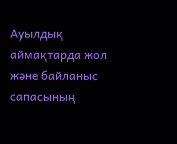Ауылдық аймақтарда жол және байланыс сапасының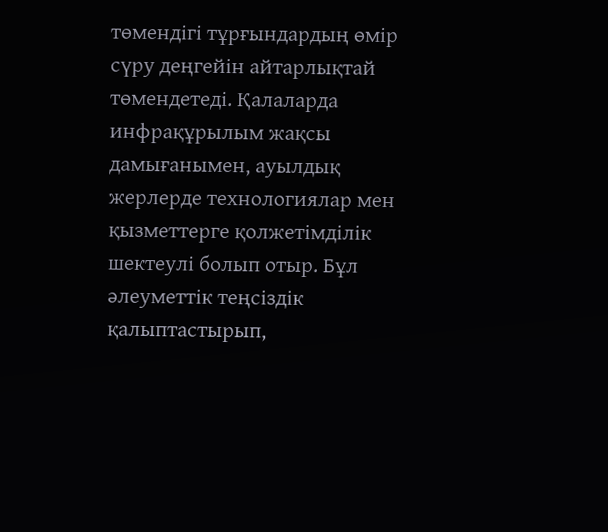төмендігі тұрғындардың өмір сүру деңгейін айтарлықтай төмендетеді. Қалаларда инфрақұрылым жақсы дамығанымен, ауылдық жерлерде технологиялар мен қызметтерге қолжетімділік шектеулі болып отыр. Бұл әлеуметтік теңсіздік қалыптастырып,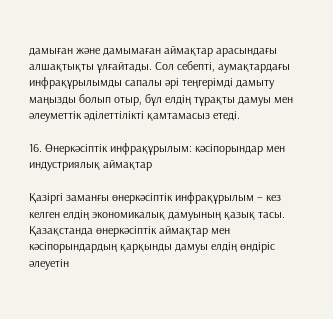дамыған және дамымаған аймақтар арасындағы алшақтықты ұлғайтады. Сол себепті, аумақтардағы инфрақұрылымды сапалы әрі теңгерімді дамыту маңызды болып отыр, бұл елдің тұрақты дамуы мен әлеуметтік әділеттілікті қамтамасыз етеді.

16. Өнеркәсіптік инфрақұрылым: кәсіпорындар мен индустриялық аймақтар

Қазіргі заманғы өнеркәсіптік инфрақұрылым – кез келген елдің экономикалық дамуының қазық тасы. Қазақстанда өнеркәсіптік аймақтар мен кәсіпорындардың қарқынды дамуы елдің өндіріс әлеуетін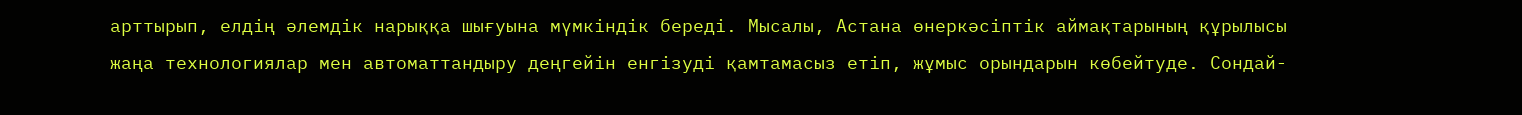арттырып, елдің әлемдік нарыққа шығуына мүмкіндік береді. Мысалы, Астана өнеркәсіптік аймақтарының құрылысы жаңа технологиялар мен автоматтандыру деңгейін енгізуді қамтамасыз етіп, жұмыс орындарын көбейтуде. Сондай-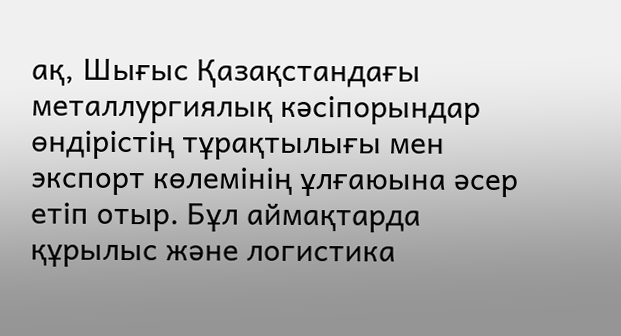ақ, Шығыс Қазақстандағы металлургиялық кәсіпорындар өндірістің тұрақтылығы мен экспорт көлемінің ұлғаюына әсер етіп отыр. Бұл аймақтарда құрылыс және логистика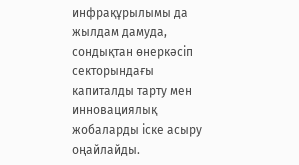инфрақұрылымы да жылдам дамуда, сондықтан өнеркәсіп секторындағы капиталды тарту мен инновациялық жобаларды іске асыру оңайлайды.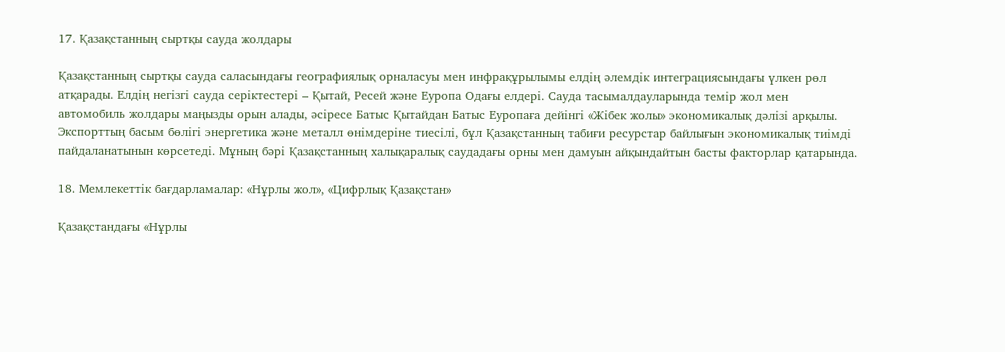17. Қазақстанның сыртқы сауда жолдары

Қазақстанның сыртқы сауда саласындағы географиялық орналасуы мен инфрақұрылымы елдің әлемдік интеграциясындағы үлкен рөл атқарады. Елдің негізгі сауда серіктестері – Қытай, Ресей және Еуропа Одағы елдері. Сауда тасымалдауларында темір жол мен автомобиль жолдары маңызды орын алады, әсіресе Батыс Қытайдан Батыс Еуропаға дейінгі «Жібек жолы» экономикалық дәлізі арқылы. Экспорттың басым бөлігі энергетика және металл өнімдеріне тиесілі, бұл Қазақстанның табиғи ресурстар байлығын экономикалық тиімді пайдаланатынын көрсетеді. Мұның бәрі Қазақстанның халықаралық саудадағы орны мен дамуын айқындайтын басты факторлар қатарында.

18. Мемлекеттік бағдарламалар: «Нұрлы жол», «Цифрлық Қазақстан»

Қазақстандағы «Нұрлы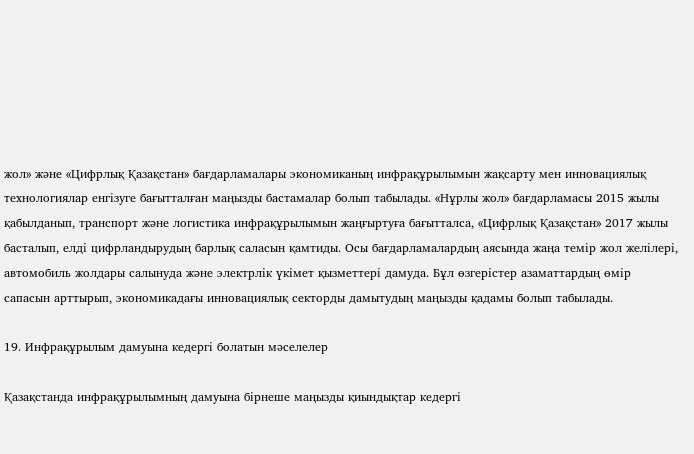жол» және «Цифрлық Қазақстан» бағдарламалары экономиканың инфрақұрылымын жақсарту мен инновациялық технологиялар енгізуге бағытталған маңызды бастамалар болып табылады. «Нұрлы жол» бағдарламасы 2015 жылы қабылданып, транспорт және логистика инфрақұрылымын жаңғыртуға бағытталса, «Цифрлық Қазақстан» 2017 жылы басталып, елді цифрландырудың барлық саласын қамтиды. Осы бағдарламалардың аясында жаңа темір жол желілері, автомобиль жолдары салынуда және электрлік үкімет қызметтері дамуда. Бұл өзгерістер азаматтардың өмір сапасын арттырып, экономикадағы инновациялық секторды дамытудың маңызды қадамы болып табылады.

19. Инфрақұрылым дамуына кедергі болатын мәселелер

Қазақстанда инфрақұрылымның дамуына бірнеше маңызды қиындықтар кедергі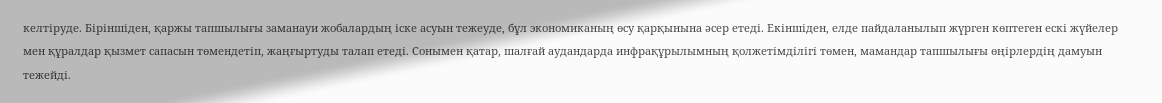келтіруде. Біріншіден, қаржы тапшылығы заманауи жобалардың іске асуын тежеуде, бұл экономиканың өсу қарқынына әсер етеді. Екіншіден, елде пайдаланылып жүрген көптеген ескі жүйелер мен құралдар қызмет сапасын төмендетіп, жаңғыртуды талап етеді. Сонымен қатар, шалғай аудандарда инфрақұрылымның қолжетімділігі төмен, мамандар тапшылығы өңірлердің дамуын тежейді.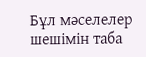Бұл мәселелер шешімін таба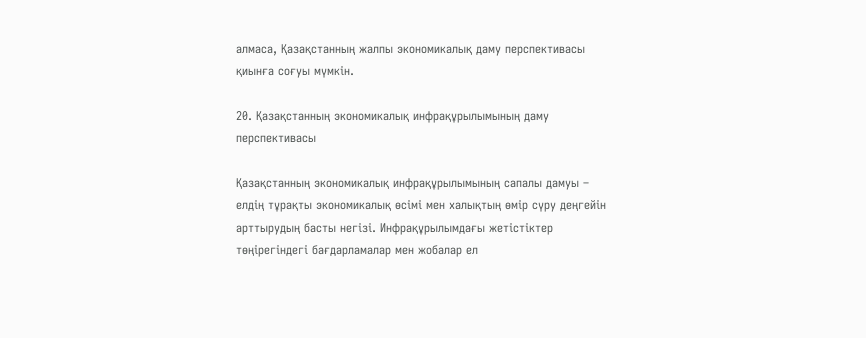алмаса, Қазақстанның жалпы экономикалық даму перспективасы қиынға соғуы мүмкін.

20. Қазақстанның экономикалық инфрақұрылымының даму перспективасы

Қазақстанның экономикалық инфрақұрылымының сапалы дамуы – елдің тұрақты экономикалық өсімі мен халықтың өмір сүру деңгейін арттырудың басты негізі. Инфрақұрылымдағы жетістіктер төңірегіндегі бағдарламалар мен жобалар ел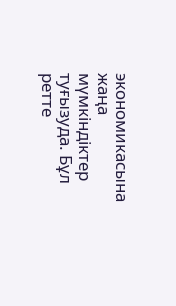экономикасына жаңа мүмкіндіктер туғызуда. Бұл ретте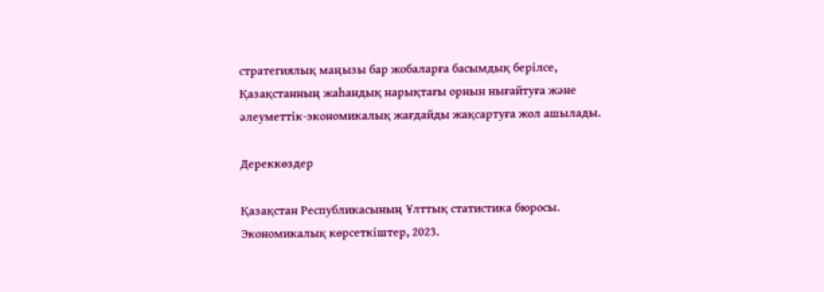стратегиялық маңызы бар жобаларға басымдық берілсе, Қазақстанның жаһандық нарықтағы орнын нығайтуға және әлеуметтік-экономикалық жағдайды жақсартуға жол ашылады.

Дереккөздер

Қазақстан Республикасының Ұлттық статистика бюросы. Экономикалық көрсеткіштер, 2023.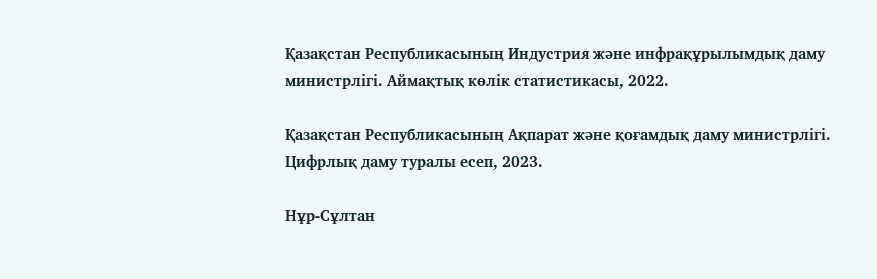Қазақстан Республикасының Индустрия және инфрақұрылымдық даму министрлігі. Аймақтық көлік статистикасы, 2022.

Қазақстан Республикасының Ақпарат және қоғамдық даму министрлігі. Цифрлық даму туралы есеп, 2023.

Нұр-Сұлтан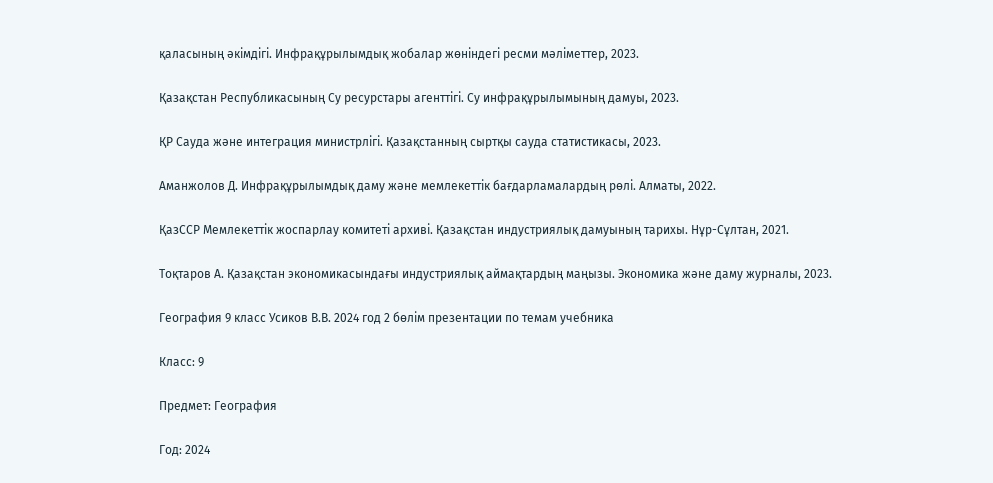қаласының әкімдігі. Инфрақұрылымдық жобалар жөніндегі ресми мәліметтер, 2023.

Қазақстан Республикасының Су ресурстары агенттігі. Су инфрақұрылымының дамуы, 2023.

ҚР Сауда және интеграция министрлігі. Қазақстанның сыртқы сауда статистикасы, 2023.

Аманжолов Д. Инфрақұрылымдық даму және мемлекеттік бағдарламалардың рөлі. Алматы, 2022.

ҚазССР Мемлекеттік жоспарлау комитеті архиві. Қазақстан индустриялық дамуының тарихы. Нұр-Сұлтан, 2021.

Тоқтаров А. Қазақстан экономикасындағы индустриялық аймақтардың маңызы. Экономика және даму журналы, 2023.

География 9 класс Усиков В.В. 2024 год 2 бөлім презентации по темам учебника

Класс: 9

Предмет: География

Год: 2024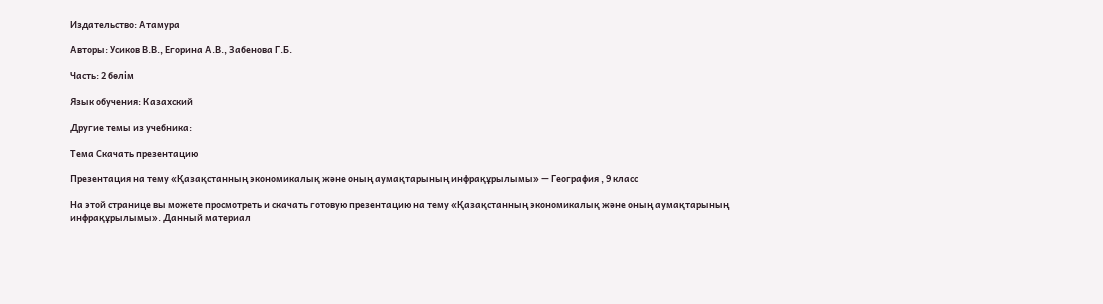Издательство: Атамура

Авторы: Усиков В.В., Егорина А.В., Забенова Г.Б.

Часть: 2 бөлім

Язык обучения: Казахский

Другие темы из учебника:

Тема Скачать презентацию

Презентация на тему «Қазақстанның экономикалық және оның аумақтарының инфрақұрылымы» — География , 9 класс

На этой странице вы можете просмотреть и скачать готовую презентацию на тему «Қазақстанның экономикалық және оның аумақтарының инфрақұрылымы». Данный материал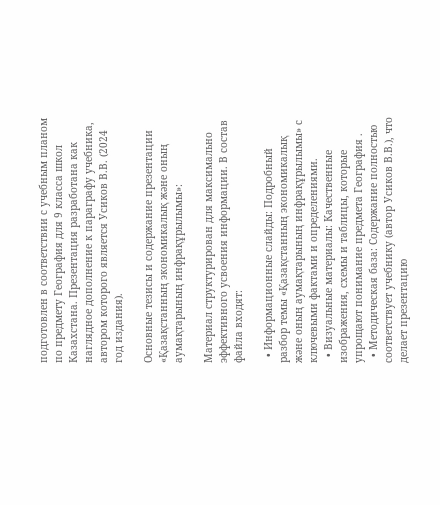подготовлен в соответствии с учебным планом по предмету География для 9 класса школ Казахстана. Презентация разработана как наглядное дополнение к параграфу учебника, автором которого является Усиков В.В. (2024 год издания).

Основные тезисы и содержание презентации «Қазақстанның экономикалық және оның аумақтарының инфрақұрылымы»:

Материал структурирован для максимально эффективного усвоения информации. В состав файла входят:

  • Информационные слайды: Подробный разбор темы «Қазақстанның экономикалық және оның аумақтарының инфрақұрылымы» с ключевыми фактами и определениями.
  • Визуальные материалы: Качественные изображения, схемы и таблицы, которые упрощают понимание предмета География .
  • Методическая база: Содержание полностью соответствует учебнику (автор Усиков В.В.), что делает презентацию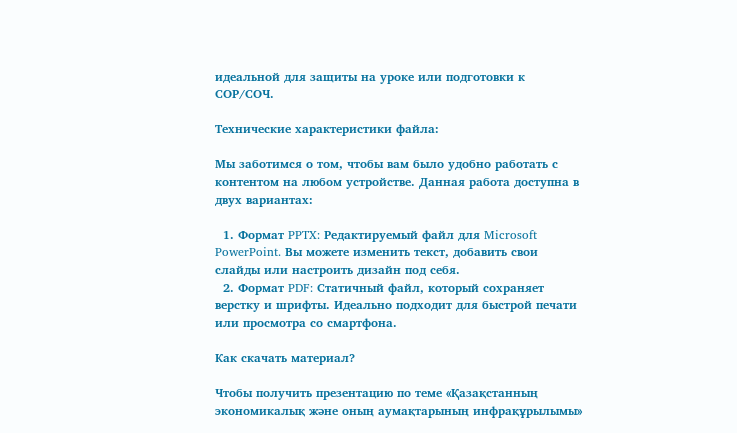идеальной для защиты на уроке или подготовки к СОР/СОЧ.

Технические характеристики файла:

Мы заботимся о том, чтобы вам было удобно работать с контентом на любом устройстве. Данная работа доступна в двух вариантах:

  1. Формат PPTX: Редактируемый файл для Microsoft PowerPoint. Вы можете изменить текст, добавить свои слайды или настроить дизайн под себя.
  2. Формат PDF: Статичный файл, который сохраняет верстку и шрифты. Идеально подходит для быстрой печати или просмотра со смартфона.

Как скачать материал?

Чтобы получить презентацию по теме «Қазақстанның экономикалық және оның аумақтарының инфрақұрылымы»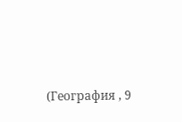(География , 9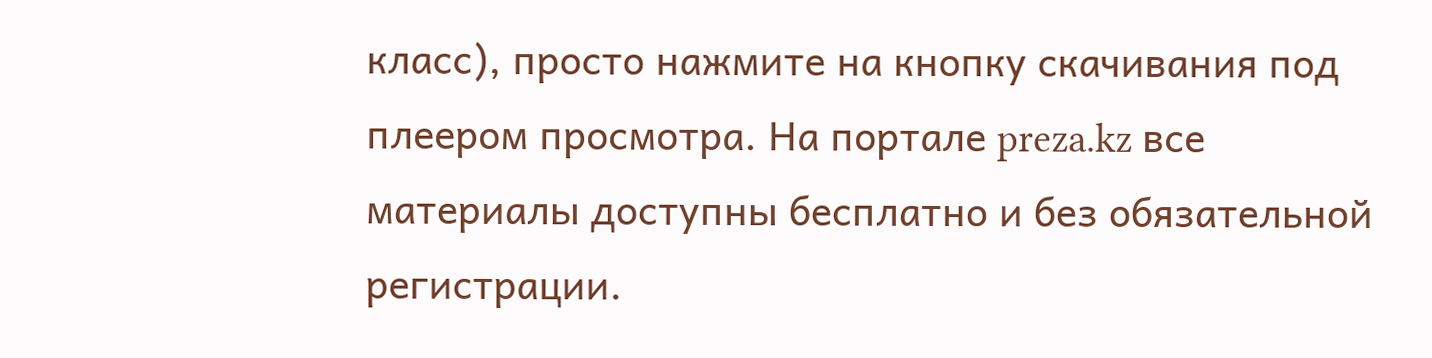класс), просто нажмите на кнопку скачивания под плеером просмотра. На портале preza.kz все материалы доступны бесплатно и без обязательной регистрации.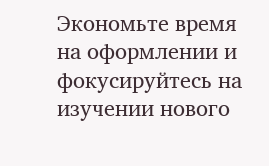Экономьте время на оформлении и фокусируйтесь на изучении нового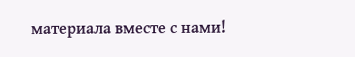материала вместе с нами!